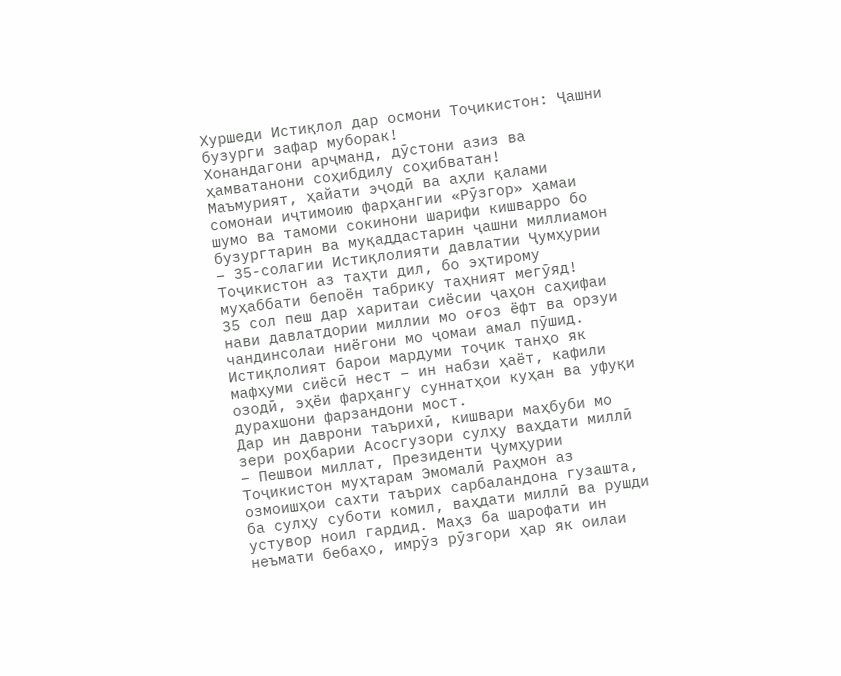Хуршеди Истиқлол дар осмони Тоҷикистон: Ҷашни бузурги зафар муборак!
Хонандагони арҷманд, дӯстони азиз ва ҳамватанони соҳибдилу соҳибватан!
Маъмурият, ҳайати эҷодӣ ва аҳли қалами сомонаи иҷтимоию фарҳангии «Рӯзгор» ҳамаи шумо ва тамоми сокинони шарифи кишварро бо бузургтарин ва муқаддастарин ҷашни миллиамон – 35-солагии Истиқлолияти давлатии Ҷумҳурии Тоҷикистон аз таҳти дил, бо эҳтирому муҳаббати бепоён табрику таҳният мегӯяд!
35 сол пеш дар харитаи сиёсии ҷаҳон саҳифаи нави давлатдории миллии мо оғоз ёфт ва орзуи чандинсолаи ниёгони мо ҷомаи амал пӯшид. Истиқлолият барои мардуми тоҷик танҳо як мафҳуми сиёсӣ нест – ин набзи ҳаёт, кафили озодӣ, эҳёи фарҳангу суннатҳои куҳан ва уфуқи дурахшони фарзандони мост.
Дар ин даврони таърихӣ, кишвари маҳбуби мо зери роҳбарии Асосгузори сулҳу ваҳдати миллӣ – Пешвои миллат, Президенти Ҷумҳурии Тоҷикистон муҳтарам Эмомалӣ Раҳмон аз озмоишҳои сахти таърих сарбаландона гузашта, ба сулҳу суботи комил, ваҳдати миллӣ ва рушди устувор ноил гардид. Маҳз ба шарофати ин неъмати бебаҳо, имрӯз рӯзгори ҳар як оилаи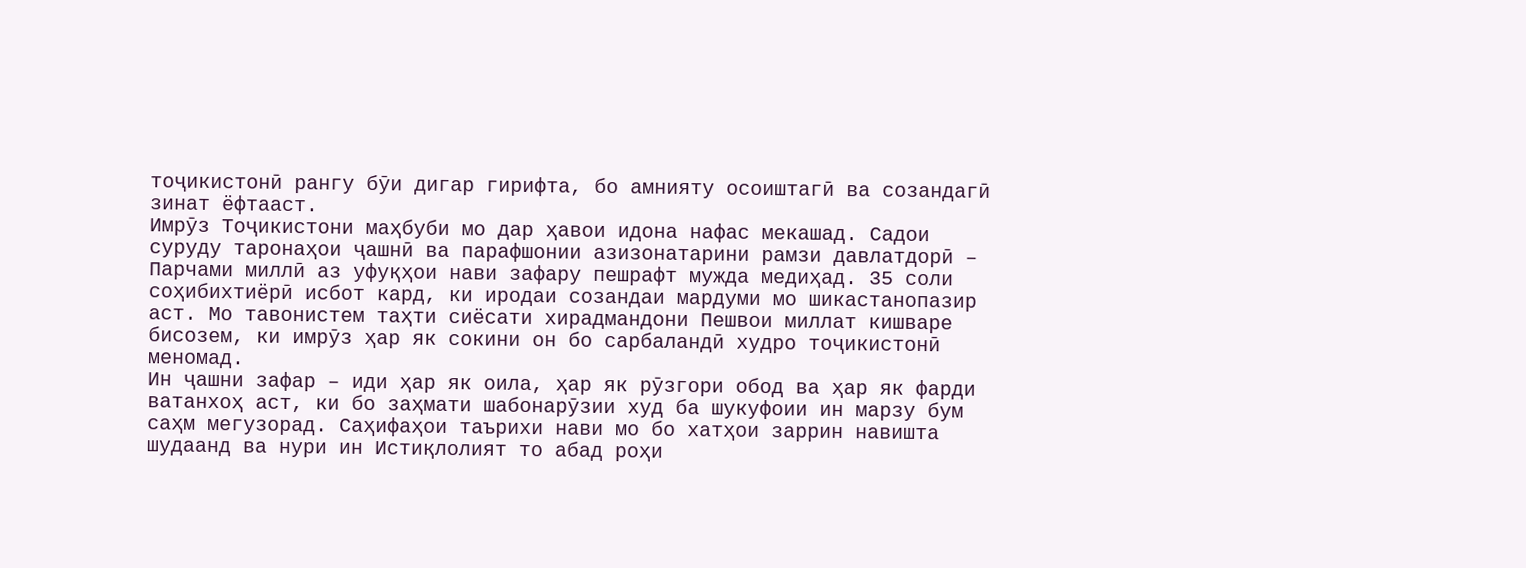тоҷикистонӣ рангу бӯи дигар гирифта, бо амнияту осоиштагӣ ва созандагӣ зинат ёфтааст.
Имрӯз Тоҷикистони маҳбуби мо дар ҳавои идона нафас мекашад. Садои суруду таронаҳои ҷашнӣ ва парафшонии азизонатарини рамзи давлатдорӣ – Парчами миллӣ аз уфуқҳои нави зафару пешрафт мужда медиҳад. 35 соли соҳибихтиёрӣ исбот кард, ки иродаи созандаи мардуми мо шикастанопазир аст. Мо тавонистем таҳти сиёсати хирадмандони Пешвои миллат кишваре бисозем, ки имрӯз ҳар як сокини он бо сарбаландӣ худро тоҷикистонӣ меномад.
Ин ҷашни зафар – иди ҳар як оила, ҳар як рӯзгори обод ва ҳар як фарди ватанхоҳ аст, ки бо заҳмати шабонарӯзии худ ба шукуфоии ин марзу бум саҳм мегузорад. Саҳифаҳои таърихи нави мо бо хатҳои заррин навишта шудаанд ва нури ин Истиқлолият то абад роҳи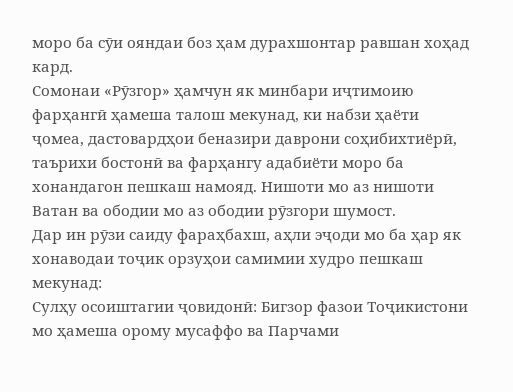моро ба сӯи ояндаи боз ҳам дурахшонтар равшан хоҳад кард.
Сомонаи «Рӯзгор» ҳамчун як минбари иҷтимоию фарҳангӣ ҳамеша талош мекунад, ки набзи ҳаёти ҷомеа, дастовардҳои беназири даврони соҳибихтиёрӣ, таърихи бостонӣ ва фарҳангу адабиёти моро ба хонандагон пешкаш намояд. Нишоти мо аз нишоти Ватан ва ободии мо аз ободии рӯзгори шумост.
Дар ин рӯзи саиду фараҳбахш, аҳли эҷоди мо ба ҳар як хонаводаи тоҷик орзуҳои самимии худро пешкаш мекунад:
Сулҳу осоиштагии ҷовидонӣ: Бигзор фазои Тоҷикистони мо ҳамеша орому мусаффо ва Парчами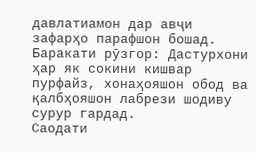давлатиамон дар авҷи зафарҳо парафшон бошад.
Баракати рӯзгор: Дастурхони ҳар як сокини кишвар пурфайз, хонаҳояшон обод ва қалбҳояшон лабрези шодиву сурур гардад.
Саодати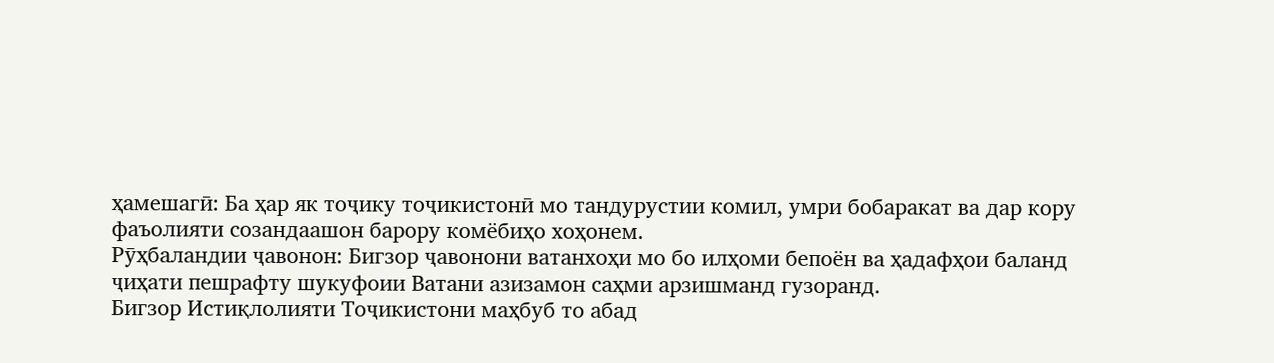ҳамешагӣ: Ба ҳар як тоҷику тоҷикистонӣ мо тандурустии комил, умри бобаракат ва дар кору фаъолияти созандаашон барору комёбиҳо хоҳонем.
Рӯҳбаландии ҷавонон: Бигзор ҷавонони ватанхоҳи мо бо илҳоми бепоён ва ҳадафҳои баланд ҷиҳати пешрафту шукуфоии Ватани азизамон саҳми арзишманд гузоранд.
Бигзор Истиқлолияти Тоҷикистони маҳбуб то абад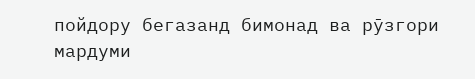пойдору бегазанд бимонад ва рӯзгори мардуми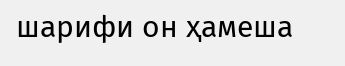шарифи он ҳамеша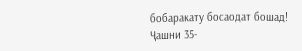бобаракату босаодат бошад!
Ҷашни 35-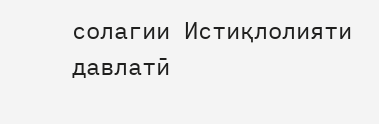солагии Истиқлолияти давлатӣ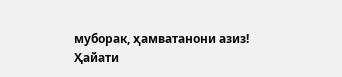муборак, ҳамватанони азиз!
Ҳайати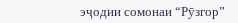эҷодии сомонаи “Рӯзгор”